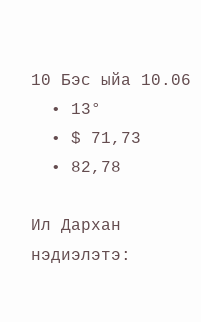10 Бэс ыйа 10.06
  • 13°
  • $ 71,73
  • 82,78

Ил Дархан нэдиэлэтэ: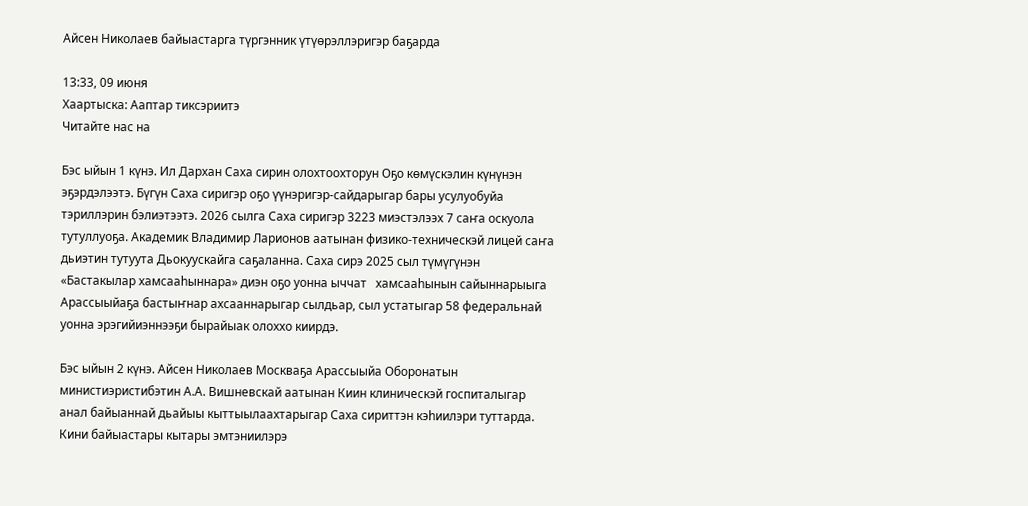Айсен Николаев байыастарга түргэнник үтүөрэллэригэр баҕарда

13:33, 09 июня
Хаартыска: Ааптар тиксэриитэ
Читайте нас на

Бэс ыйын 1 күнэ. Ил Дархан Саха сирин олохтоохторун Оҕо көмүскэлин күнүнэн эҕэрдэлээтэ. Бүгүн Саха сиригэр оҕо үүнэригэр-сайдарыгар бары усулуобуйа тэриллэрин бэлиэтээтэ. 2026 сылга Саха сиригэр 3223 миэстэлээх 7 саҥа оскуола тутуллуоҕа. Академик Владимир Ларионов аатынан физико-техническэй лицей саҥа дьиэтин тутуута Дьокуускайга саҕаланна. Саха сирэ 2025 сыл түмүгүнэн «Бастакылар хамсааһыннара» диэн оҕо уонна ыччат   хамсааһынын сайыннарыыга Арассыыйаҕа бастыҥнар ахсааннарыгар сылдьар, сыл устатыгар 58 федеральнай уонна эрэгийиэннээҕи бырайыак олоххо киирдэ.

Бэс ыйын 2 күнэ. Айсен Николаев Москваҕа Арассыыйа Оборонатын министиэристибэтин А.А. Вишневскай аатынан Киин клиническэй госпиталыгар анал байыаннай дьайыы кыттыылаахтарыгар Саха сириттэн кэһиилэри туттарда. Кини байыастары кытары эмтэниилэрэ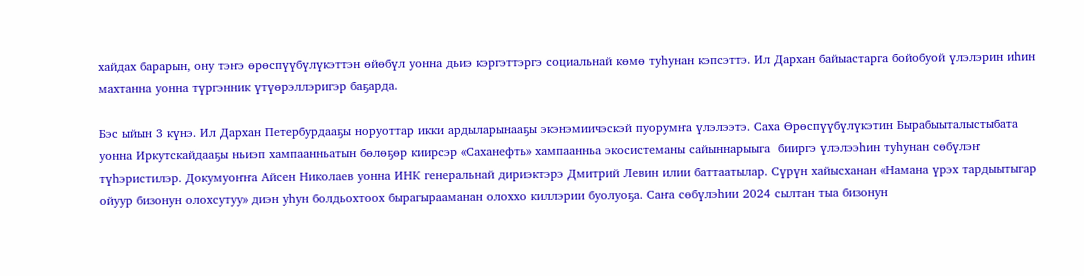хайдах барарын, ону тэҥэ өрөспүүбүлүкэттэн өйөбүл уонна дьиэ кэргэттэргэ социальнай көмө туһунан кэпсэттэ. Ил Дархан байыастарга бойобуой үлэлэрин иһин махтанна уонна түргэнник үтүөрэллэригэр баҕарда.

Бэс ыйын 3 күнэ. Ил Дархан Петербурдааҕы норуоттар икки ардыларынааҕы экэнэмиичэскэй пуорумҥа үлэлээтэ. Саха Өрөспүүбүлүкэтин Бырабыыталыстыбата уонна Иркутскайдааҕы ньиэп хампаанньатын бөлөҕөр киирсэр «Саханефть» хампаанньа экосистеманы сайыннарыыга  бииргэ үлэлээһин туһунан сөбүлэҥ түһэристилэр. Докумуоҥҥа Айсен Николаев уонна ИНК генеральнай дириэктэрэ Дмитрий Левин илии баттаатылар. Сүрүн хайысханан «Намана үрэх тардыытыгар ойуур бизонун олохсутуу» диэн уһун болдьохтоох бырагырааманан олоххо киллэрии буолуоҕа. Саҥа сөбүлэһии 2024 сылтан тыа бизонун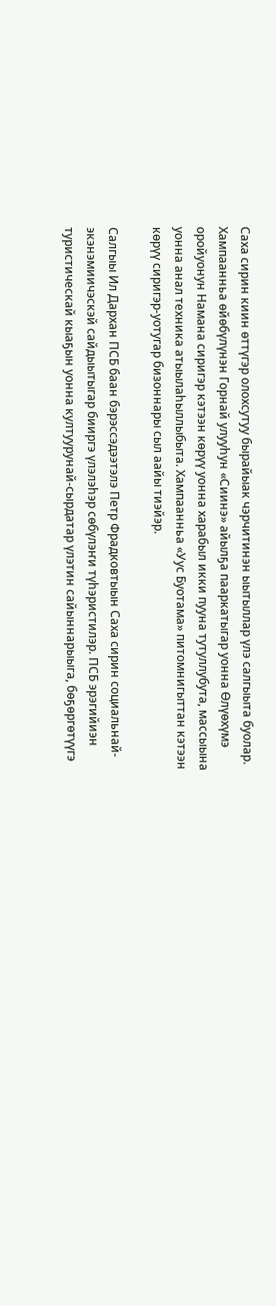Саха сирин киин өттүгэр олохсутуу бырайыак чэрчитинэн ыытыллар үлэ салгыыта буолар. Хампаанньа өйөбүлүнэн Горнай улууһун «Сиинэ» айылҕа пааркатыгар уонна Өлүөхүмэ оройуонун Намана сиригэр кэтээн көрүү уонна харабыл икки пууна тутуллубута, массыына уонна анал техника атыылаһыллыбыта. Хампаанньа «Уус Буотама» питомнигыттан кэтээн көрүү сиригэр-уотугар бизоннары сыл аайы тиэйэр.

Салгыы Ил Дархан ПСБ баан бэрэссэдээтэлэ Петр Фрадковтыын Саха сирин социальнай-экэнэмиичэскэй сайдыытыгар бииргэ үлэлэһэр сөбүлэҥи түһэристилэр. ПСБ эрэгийиэн туристическай кыаҕын уонна култуурунай-сырдатар үлэтин сайыннарыыга, бөҕөргөтүүгэ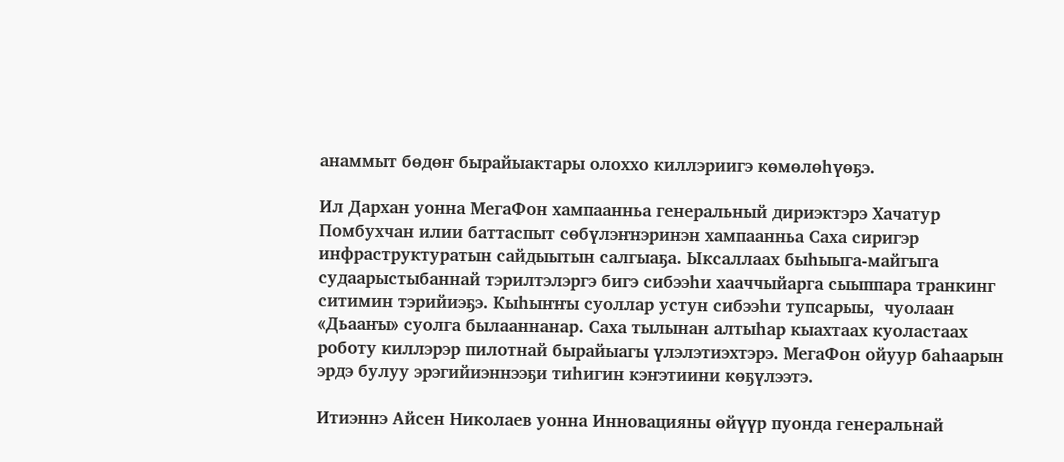анаммыт бөдөҥ бырайыактары олоххо киллэриигэ көмөлөһүөҕэ.

Ил Дархан уонна МегаФон хампаанньа генеральный дириэктэрэ Хачатур Помбухчан илии баттаспыт сөбүлэҥнэринэн хампаанньа Саха сиригэр инфраструктуратын сайдыытын салгыаҕа. Ыксаллаах быһыыга-майгыга судаарыстыбаннай тэрилтэлэргэ бигэ сибээһи хааччыйарга сыыппара транкинг ситимин тэрийиэҕэ. Кыһыҥҥы суоллар устун сибээһи тупсарыы,  чуолаан «Дьааҥы» суолга былааннанар. Саха тылынан алтыһар кыахтаах куоластаах роботу киллэрэр пилотнай бырайыагы үлэлэтиэхтэрэ. МегаФон ойуур баһаарын эрдэ булуу эрэгийиэннээҕи тиһигин кэҥэтиини көҕүлээтэ.

Итиэннэ Айсен Николаев уонна Инновацияны өйүүр пуонда генеральнай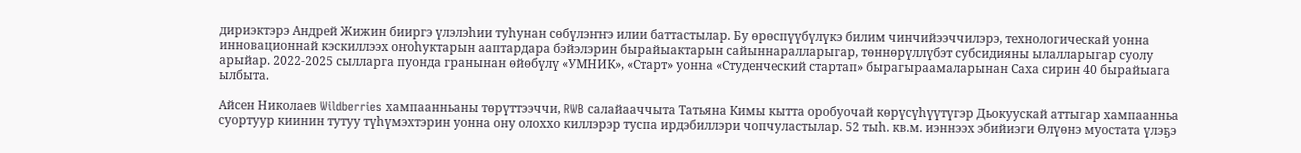дириэктэрэ Андрей Жижин бииргэ үлэлэһии туһунан сөбүлэҥҥэ илии баттастылар. Бу өрөспүүбүлүкэ билим чинчийээччилэрэ, технологическай уонна инновационнай кэскиллээх оҥоһуктарын ааптардара бэйэлэрин бырайыактарын сайыннаралларыгар, төннөрүллүбэт субсидияны ылалларыгар суолу арыйар. 2022-2025 сылларга пуонда гранынан өйөбүлү «УМНИК», «Старт» уонна «Студенческий стартап» бырагыраамаларынан Саха сирин 40 бырайыага ылбыта.

Айсен Николаев Wildberries хампаанньаны төрүттээччи, RWB салайааччыта Татьяна Кимы кытта оробуочай көрүсүһүүтүгэр Дьокуускай аттыгар хампаанньа суортуур киинин тутуу түһүмэхтэрин уонна ону олоххо киллэрэр туспа ирдэбиллэри чопчуластылар. 52 тыһ. кв.м. иэннээх эбийиэги Өлүөнэ муостата үлэҕэ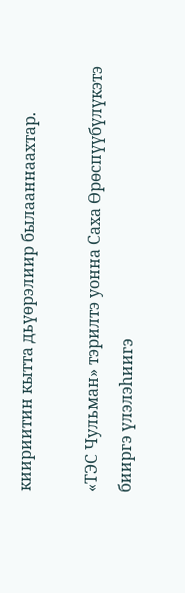киириитин кытта дьүөрэлиир былааннаахтар.

«ТЭС Чульман» тэрилтэ уонна Саха Өрөспүүбүлүкэтэ бииргэ үлэлэһиигэ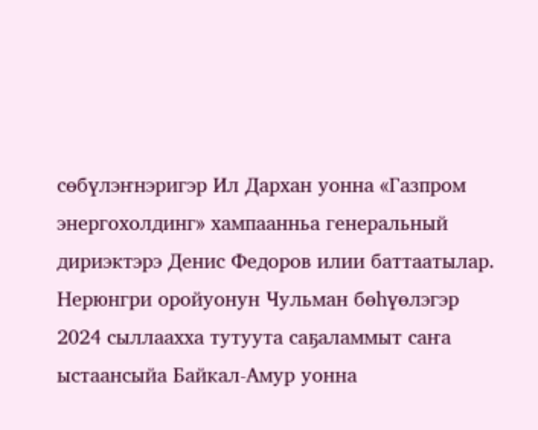сөбүлэҥнэригэр Ил Дархан уонна «Газпром энергохолдинг» хампаанньа генеральный дириэктэрэ Денис Федоров илии баттаатылар. Нерюнгри оройуонун Чульман бөһүөлэгэр 2024 сыллаахха тутуута саҕаламмыт саҥа ыстаансыйа Байкал-Амур уонна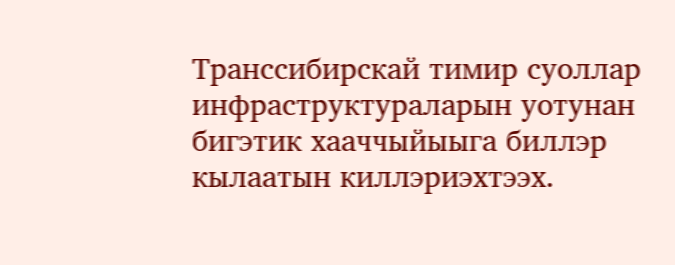Транссибирскай тимир суоллар инфраструктураларын уотунан бигэтик хааччыйыыга биллэр кылаатын киллэриэхтээх.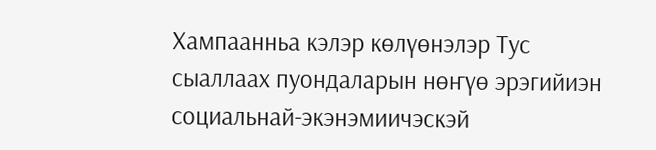Хампаанньа кэлэр көлүөнэлэр Тус сыаллаах пуондаларын нөҥүө эрэгийиэн социальнай-экэнэмиичэскэй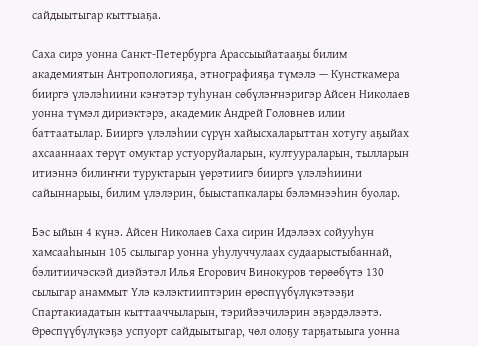сайдыытыгар кыттыаҕа.

Саха сирэ уонна Санкт-Петербурга Арассыыйатааҕы билим академиятын Антропологияҕа, этнографияҕа түмэлэ — Кунсткамера бииргэ үлэлэһиини кэҥэтэр туһунан сөбүлэҥнэригэр Айсен Николаев уонна түмэл дириэктэрэ, академик Андрей Головнев илии баттаатылар. Бииргэ үлэлэһии сүрүн хайысхаларыттан хотугу аҕыйах ахсааннаах төрүт омуктар устуоруйаларын, култуураларын, тылларын итиэннэ билиҥҥи туруктарын үөрэтиигэ бииргэ үлэлэһиини сайыннарыы, билим үлэлэрин, быыстапкалары бэлэмнээһин буолар.

Бэс ыйын 4 күнэ. Айсен Николаев Саха сирин Идэлээх сойууһун хамсааһынын 105 сылыгар уонна уһулуччулаах судаарыстыбаннай, бэлитиичэскэй диэйэтэл Илья Егорович Винокуров төрөөбүтэ 130 сылыгар анаммыт Үлэ кэлэктииптэрин өрөспүүбүлүкэтээҕи Спартакиадатын кыттааччыларын, тэрийээчилэрин эҕэрдэлээтэ. Өрөспүүбүлүкэҕэ успуорт сайдыытыгар, чөл олоҕу тарҕатыыга уонна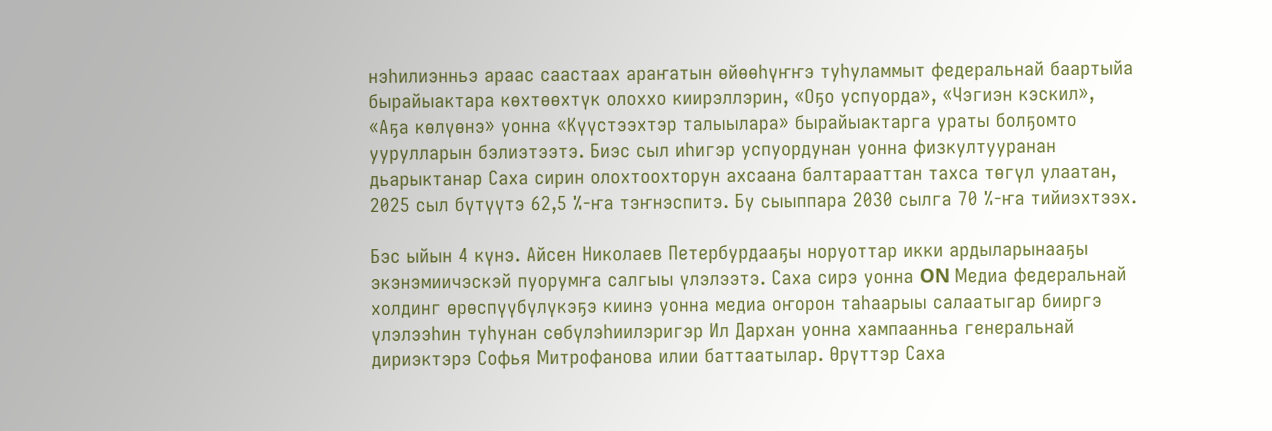нэһилиэнньэ араас саастаах араҥатын өйөөһүҥҥэ туһуламмыт федеральнай баартыйа бырайыактара көхтөөхтүк олоххо киирэллэрин, «Оҕо успуорда», «Чэгиэн кэскил», «Аҕа көлүөнэ» уонна «Күүстээхтэр талыылара» бырайыактарга ураты болҕомто уурулларын бэлиэтээтэ. Биэс сыл иһигэр успуордунан уонна физкултууранан дьарыктанар Саха сирин олохтоохторун ахсаана балтарааттан тахса төгүл улаатан, 2025 сыл бүтүүтэ 62,5 %-ҥа тэҥнэспитэ. Бу сыыппара 2030 сылга 70 %-ҥа тийиэхтээх.

Бэс ыйын 4 күнэ. Айсен Николаев Петербурдааҕы норуоттар икки ардыларынааҕы экэнэмиичэскэй пуорумҥа салгыы үлэлээтэ. Саха сирэ уонна ON Медиа федеральнай холдинг өрөспүүбүлүкэҕэ киинэ уонна медиа оҥорон таһаарыы салаатыгар бииргэ үлэлээһин туһунан сөбүлэһиилэригэр Ил Дархан уонна хампаанньа генеральнай дириэктэрэ Софья Митрофанова илии баттаатылар. Өрүттэр Саха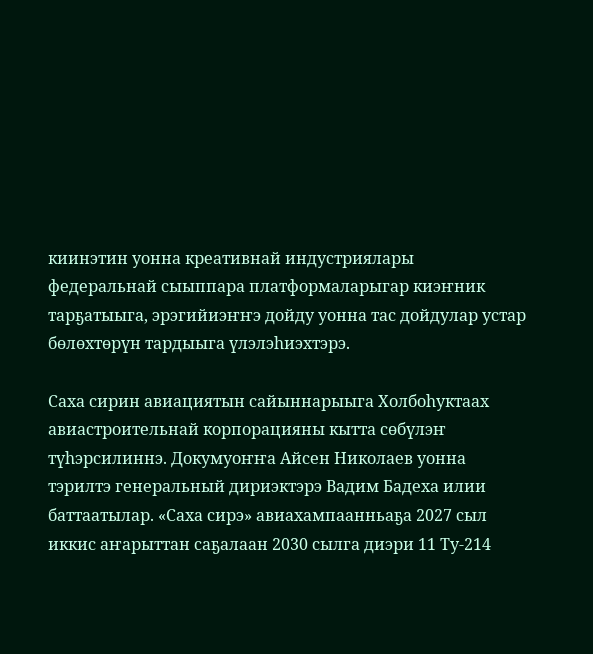киинэтин уонна креативнай индустриялары федеральнай сыыппара платформаларыгар киэҥник тарҕатыыга, эрэгийиэҥҥэ дойду уонна тас дойдулар устар бөлөхтөрүн тардыыга үлэлэһиэхтэрэ.

Саха сирин авиациятын сайыннарыыга Холбоһуктаах авиастроительнай корпорацияны кытта сөбүлэҥ түһэрсилиннэ. Докумуоҥҥа Айсен Николаев уонна тэрилтэ генеральный дириэктэрэ Вадим Бадеха илии баттаатылар. «Саха сирэ» авиахампаанньаҕа 2027 сыл иккис аҥарыттан саҕалаан 2030 сылга диэри 11 Ту-214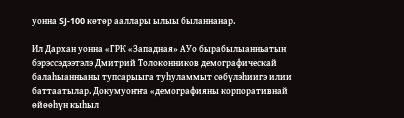уонна SJ-100 көтөр ааллары ылыы быланнанар.

Ил Дархан уонна «ГРК «Западная» АУо бырабылыанньатын бэрэссэдээтэлэ Дмитрий Толоконников демографическай балаһыанньаны тупсарыыга туһуламмыт сөбүлэһиигэ илии баттаатылар. Докумуоҥҥа «демографияны корпоративнай өйөөһүн кыһыл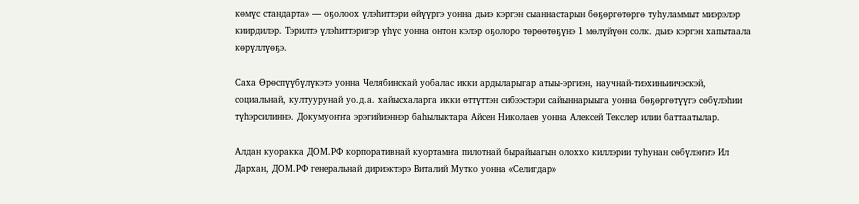көмүс стандарта» — оҕолоох үлэһиттэри өйүүргэ уонна дьиэ кэргэн сыаннастарын бөҕөргөтөргө туһуламмыт миэрэлэр киирдилэр. Тэрилтэ үлэһиттэригэр үһүс уонна онтон кэлэр оҕолоро төрөөтөҕүнэ 1 мөлүйүөн солк. дьиэ кэргэн хапытаала көрүллүөҕэ.

Саха Өрөспүүбүлүкэтэ уонна Челябинскай уобалас икки ардыларыгар атыы-эргиэн, научнай-тиэхиньиичэскэй, социальнай, култуурунай уо.д.а. хайысхаларга икки өттүттэн сибээстэри сайыннарыыга уонна бөҕөргөтүүгэ сөбүлэһии түһэрсилиннэ. Докумуоҥҥа эрэгийиэннэр баһылыктара Айсен Николаев уонна Алексей Текслер илии баттаатылар.

Алдан куоракка ДОМ.РФ корпоративнай куортамҥа пилотнай бырайыагын олоххо киллэрии туһунан сөбүлэҥҥэ Ил Дархан, ДОМ.РФ генеральнай дириэктэрэ Виталий Мутко уонна «Селигдар»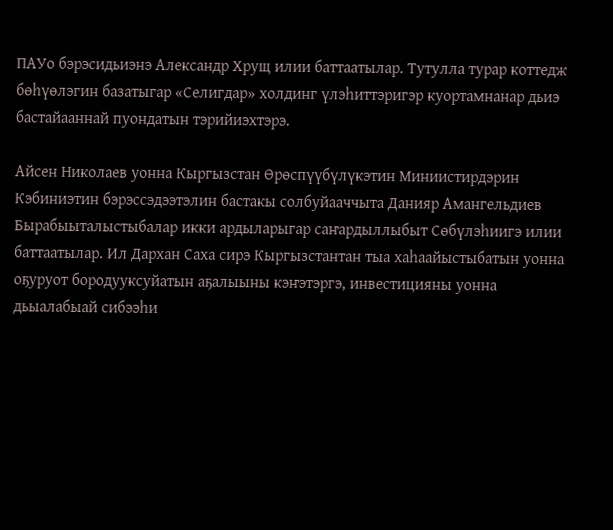ПАУо бэрэсидьиэнэ Александр Хрущ илии баттаатылар. Тутулла турар коттедж бөһүөлэгин базатыгар «Селигдар» холдинг үлэһиттэригэр куортамнанар дьиэ бастайааннай пуондатын тэрийиэхтэрэ.

Айсен Николаев уонна Кыргызстан Өрөспүүбүлүкэтин Миниистирдэрин Кэбиниэтин бэрэссэдээтэлин бастакы солбуйааччыта Данияр Амангельдиев Бырабыыталыстыбалар икки ардыларыгар саҥардыллыбыт Сөбүлэһиигэ илии баттаатылар. Ил Дархан Саха сирэ Кыргызстантан тыа хаһаайыстыбатын уонна оҕуруот бородууксуйатын аҕалыыны кэҥэтэргэ, инвестицияны уонна дьыалабыай сибээһи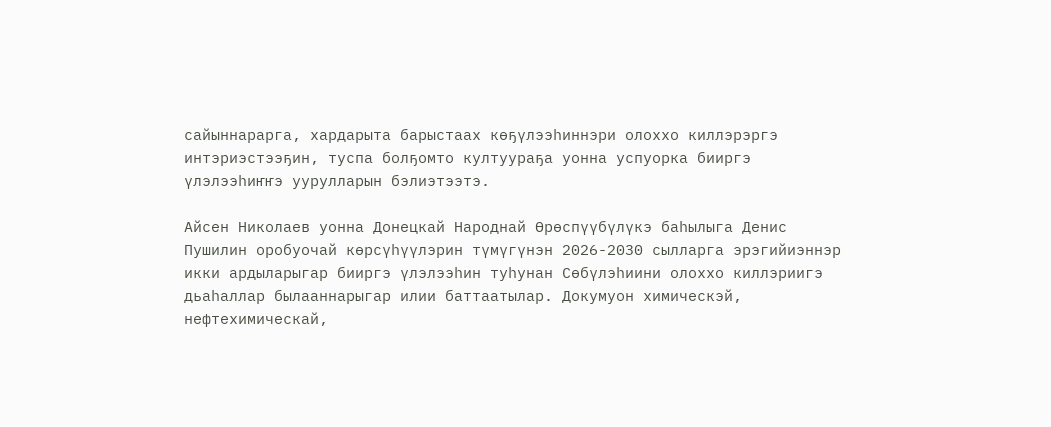сайыннарарга, хардарыта барыстаах көҕүлээһиннэри олоххо киллэрэргэ интэриэстээҕин, туспа болҕомто култуураҕа уонна успуорка бииргэ үлэлээһиҥҥэ уурулларын бэлиэтээтэ.

Айсен Николаев уонна Донецкай Народнай Өрөспүүбүлүкэ баһылыга Денис Пушилин оробуочай көрсүһүүлэрин түмүгүнэн 2026-2030 сылларга эрэгийиэннэр икки ардыларыгар бииргэ үлэлээһин туһунан Сөбүлэһиини олоххо киллэриигэ дьаһаллар былааннарыгар илии баттаатылар. Докумуон химическэй, нефтехимическай,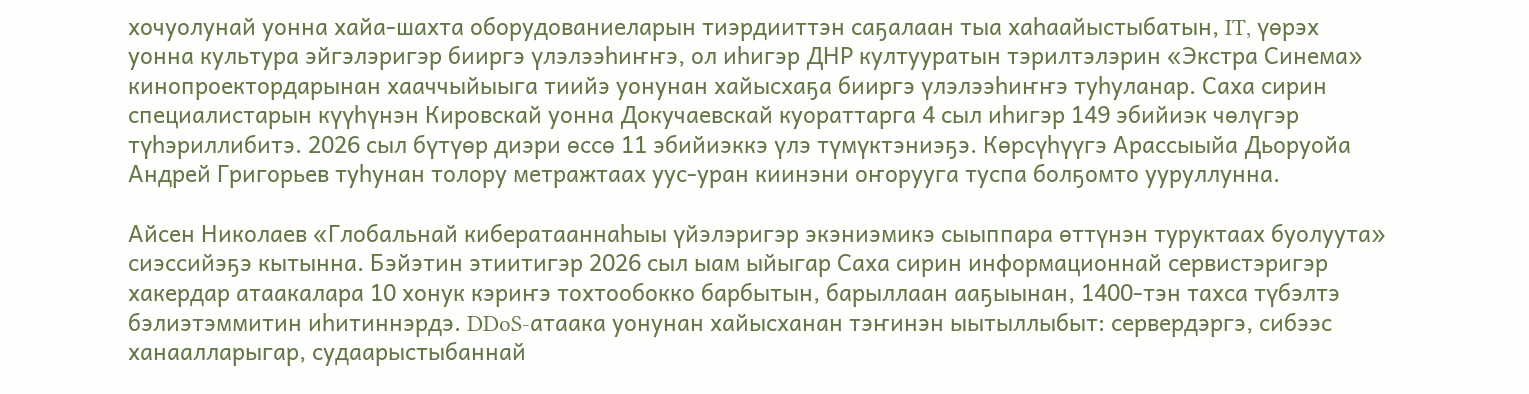хочуолунай уонна хайа-шахта оборудованиеларын тиэрдииттэн саҕалаан тыа хаһаайыстыбатын, IT, үөрэх уонна культура эйгэлэригэр бииргэ үлэлээһиҥҥэ, ол иһигэр ДНР култууратын тэрилтэлэрин «Экстра Синема» кинопроектордарынан хааччыйыыга тиийэ уонунан хайысхаҕа бииргэ үлэлээһиҥҥэ туһуланар. Саха сирин специалистарын күүһүнэн Кировскай уонна Докучаевскай куораттарга 4 сыл иһигэр 149 эбийиэк чөлүгэр түһэриллибитэ. 2026 сыл бүтүөр диэри өссө 11 эбийиэккэ үлэ түмүктэниэҕэ. Көрсүһүүгэ Арассыыйа Дьоруойа Андрей Григорьев туһунан толору метражтаах уус-уран киинэни оҥорууга туспа болҕомто ууруллунна.

Айсен Николаев «Глобальнай кибератааннаһыы үйэлэригэр экэниэмикэ сыыппара өттүнэн туруктаах буолуута» сиэссийэҕэ кытынна. Бэйэтин этиитигэр 2026 сыл ыам ыйыгар Саха сирин информационнай сервистэригэр хакердар атаакалара 10 хонук кэриҥэ тохтообокко барбытын, барыллаан ааҕыынан, 1400-тэн тахса түбэлтэ бэлиэтэммитин иһитиннэрдэ. DDoS-атаака уонунан хайысханан тэҥинэн ыытыллыбыт: сервердэргэ, сибээс ханаалларыгар, судаарыстыбаннай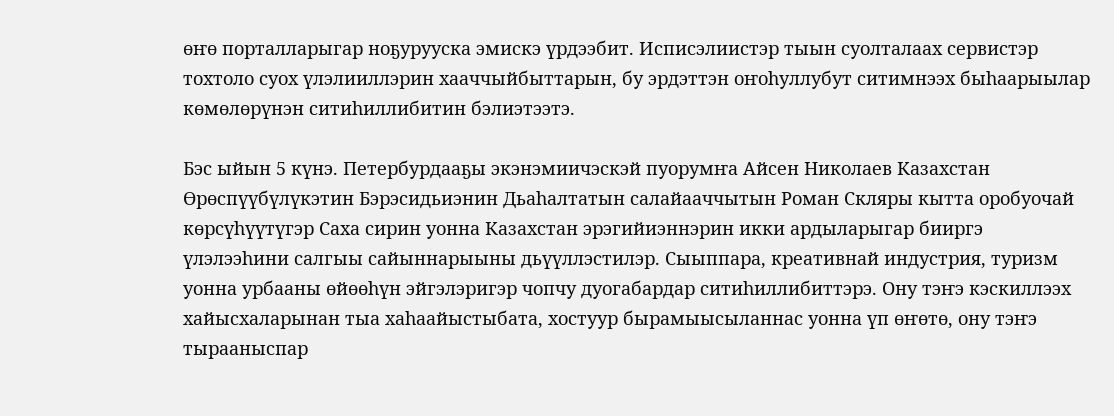өҥө порталларыгар ноҕурууска эмискэ үрдээбит. Исписэлиистэр тыын суолталаах сервистэр тохтоло суох үлэлииллэрин хааччыйбыттарын, бу эрдэттэн оҥоһуллубут ситимнээх быһаарыылар көмөлөрүнэн ситиһиллибитин бэлиэтээтэ.

Бэс ыйын 5 күнэ. Петербурдааҕы экэнэмиичэскэй пуорумҥа Айсен Николаев Казахстан Өрөспүүбүлүкэтин Бэрэсидьиэнин Дьаһалтатын салайааччытын Роман Скляры кытта оробуочай көрсүһүүтүгэр Саха сирин уонна Казахстан эрэгийиэннэрин икки ардыларыгар бииргэ үлэлээһини салгыы сайыннарыыны дьүүллэстилэр. Сыыппара, креативнай индустрия, туризм уонна урбааны өйөөһүн эйгэлэригэр чопчу дуогабардар ситиһиллибиттэрэ. Ону тэҥэ кэскиллээх хайысхаларынан тыа хаһаайыстыбата, хостуур бырамыысыланнас уонна үп өҥөтө, ону тэҥэ тырааныспар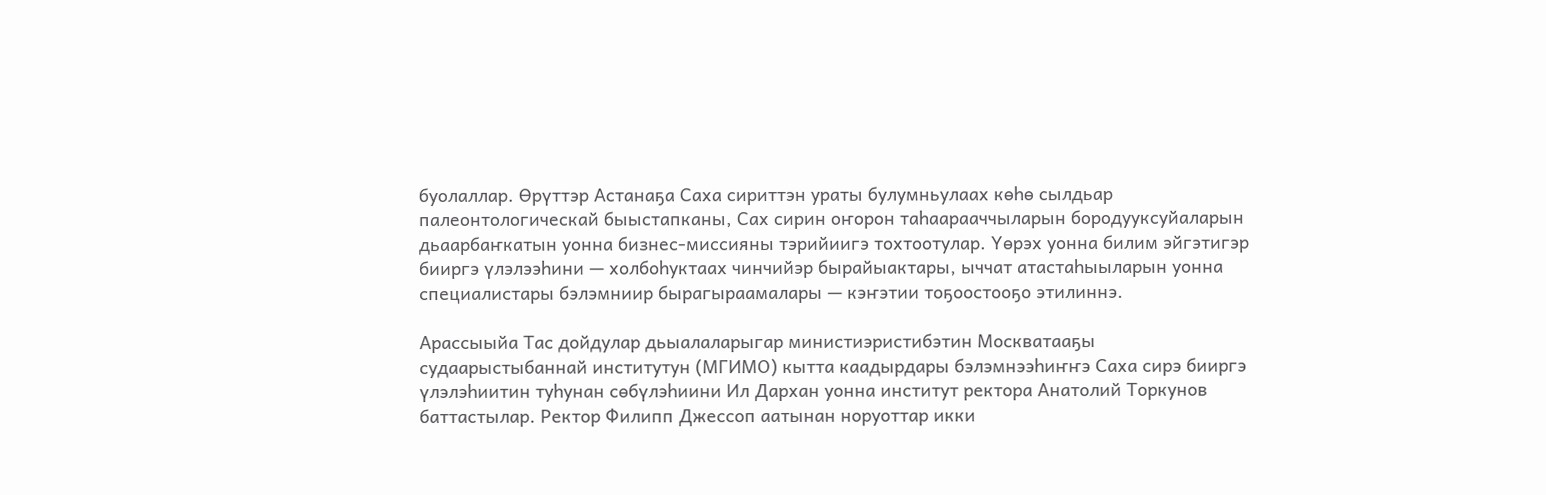буолаллар. Өрүттэр Астанаҕа Саха сириттэн ураты булумньулаах көһө сылдьар палеонтологическай быыстапканы, Сах сирин оҥорон таһаарааччыларын бородууксуйаларын дьаарбаҥкатын уонна бизнес-миссияны тэрийиигэ тохтоотулар. Үөрэх уонна билим эйгэтигэр бииргэ үлэлээһини — холбоһуктаах чинчийэр бырайыактары, ыччат атастаһыыларын уонна специалистары бэлэмниир бырагыраамалары — кэҥэтии тоҕоостооҕо этилиннэ.

Арассыыйа Тас дойдулар дьыалаларыгар министиэристибэтин Москватааҕы судаарыстыбаннай институтун (МГИМО) кытта каадырдары бэлэмнээһиҥҥэ Саха сирэ бииргэ үлэлэһиитин туһунан сөбүлэһиини Ил Дархан уонна институт ректора Анатолий Торкунов баттастылар. Ректор Филипп Джессоп аатынан норуоттар икки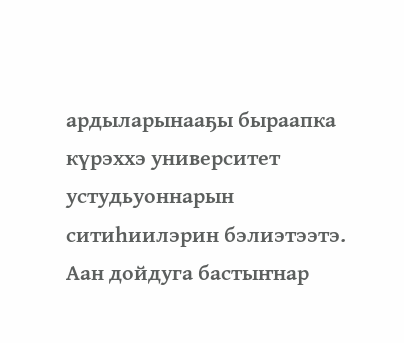ардыларынааҕы быраапка күрэххэ университет устудьуоннарын ситиһиилэрин бэлиэтээтэ. Аан дойдуга бастыҥнар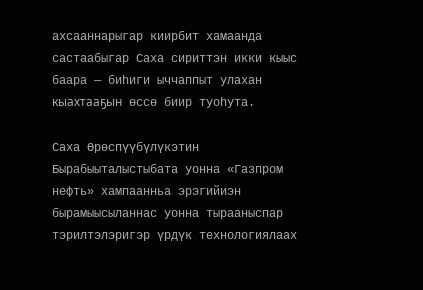ахсааннарыгар киирбит хамаанда састаабыгар Саха сириттэн икки кыыс баара — биһиги ыччаппыт улахан кыахтааҕын өссө биир туоһута.

Саха Өрөспүүбүлүкэтин Бырабыыталыстыбата уонна «Газпром нефть» хампаанньа эрэгийиэн бырамыысыланнас уонна тырааныспар тэрилтэлэригэр үрдүк технологиялаах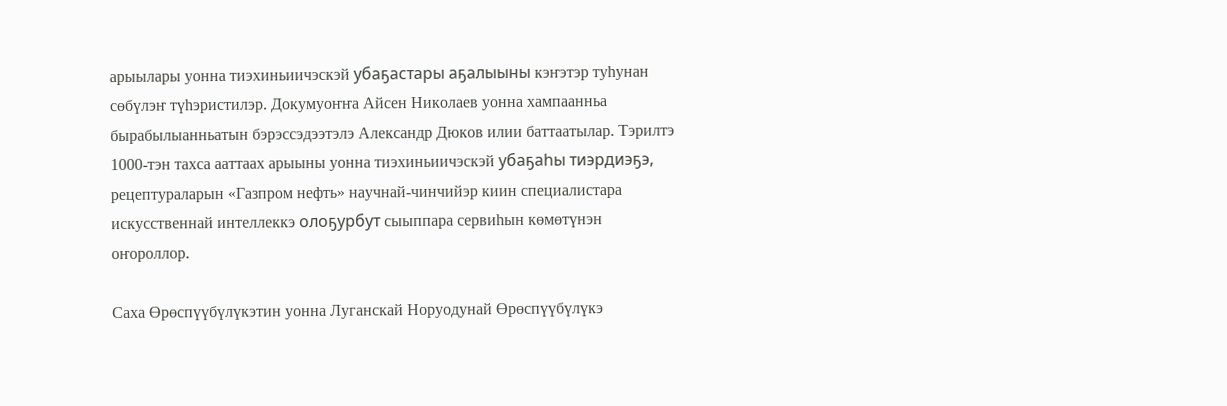арыылары уонна тиэхиньиичэскэй убаҕастары аҕалыыны кэҥэтэр туһунан сөбүлэҥ түһэристилэр. Докумуоҥҥа Айсен Николаев уонна хампаанньа бырабылыанньатын бэрэссэдээтэлэ Александр Дюков илии баттаатылар. Тэрилтэ 1000-тэн тахса ааттаах арыыны уонна тиэхиньиичэскэй убаҕаһы тиэрдиэҕэ, рецептураларын «Газпром нефть» научнай-чинчийэр киин специалистара искусственнай интеллеккэ олоҕурбут сыыппара сервиһын көмөтүнэн оҥороллор.

Саха Өрөспүүбүлүкэтин уонна Луганскай Норуодунай Өрөспүүбүлүкэ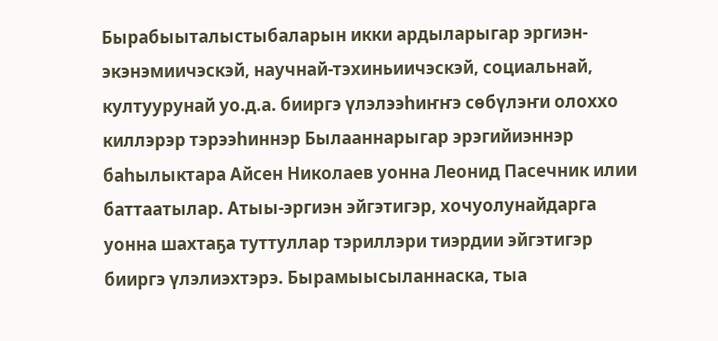Бырабыыталыстыбаларын икки ардыларыгар эргиэн-экэнэмиичэскэй, научнай-тэхиньиичэскэй, социальнай, култуурунай уо.д.а. бииргэ үлэлээһиҥҥэ сөбүлэҥи олоххо киллэрэр тэрээһиннэр Былааннарыгар эрэгийиэннэр баһылыктара Айсен Николаев уонна Леонид Пасечник илии баттаатылар. Атыы-эргиэн эйгэтигэр, хочуолунайдарга уонна шахтаҕа туттуллар тэриллэри тиэрдии эйгэтигэр бииргэ үлэлиэхтэрэ. Бырамыысыланнаска, тыа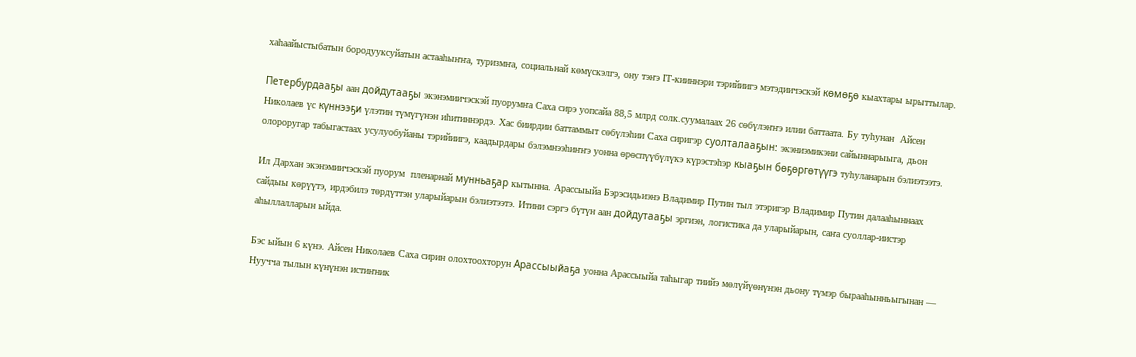хаһаайыстыбатын бородууксуйатын астааһыҥҥа, туризмҥа, социальнай көмүскэлгэ, ону тэҥэ IТ-кииннэри тэрийиигэ мэтэдиичэскэй көмөҕө кыахтары ырыттылар.

Петербурдааҕы аан дойдутааҕы экэнэмиичэскэй пуорумҥа Саха сирэ уопсайа 88,5 млрд солк.суумалаах 26 сөбүлэҥҥэ илии баттаата. Бу туһунан  Айсен Николаев үс күннээҕи үлэтин түмүгүнэн иһитиннэрдэ. Хас биирдии баттаммыт сөбүлэһии Саха сиригэр суолталааҕын: экэниэмикэни сайыннарыыга, дьон олороругар табыгастаах усулуобуйаны тэрийиигэ, каадырдары бэлэмнээһиҥҥэ уонна өрөспүүбүлүкэ күрэстэһэр кыаҕын бөҕөргөтүүгэ туһуланарын бэлиэтээтэ.

Ил Дархан экэнэмиичэскэй пуорум  пленарнай мунньаҕар кытынна. Арассыыйа Бэрэсидьиэнэ Владимир Путин тыл этэригэр Владимир Путин далааһыннаах сайдыы көрүүтэ, ирдэбилэ төрдүттэн уларыйарын бэлиэтээтэ. Итини сэргэ бүтүн аан дойдутааҕы эргиэн, логистика да уларыйарын, саҥа суоллар-иистэр аһыллалларын ыйда.

Бэс ыйын 6 күнэ. Айсен Николаев Саха сирин олохтоохторун Арассыыйаҕа уонна Арассыыйа таһыгар тиийэ мөлүйүөнүнэн дьону түмэр бырааһынньыгынан — Нуучча тылын күнүнэн истиҥник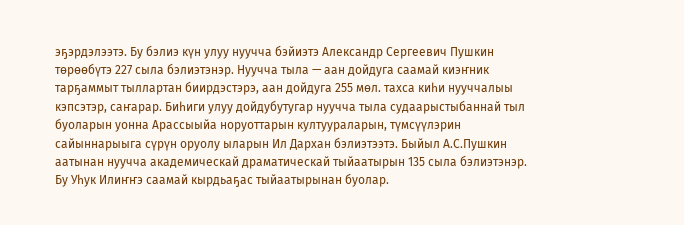эҕэрдэлээтэ. Бу бэлиэ күн улуу нуучча бэйиэтэ Александр Сергеевич Пушкин төрөөбүтэ 227 сыла бэлиэтэнэр. Нуучча тыла — аан дойдуга саамай киэҥник тарҕаммыт тыллартан биирдэстэрэ, аан дойдуга 255 мөл. тахса киһи нууччалыы кэпсэтэр, саҥарар. Биһиги улуу дойдубутугар нуучча тыла судаарыстыбаннай тыл буоларын уонна Арассыыйа норуоттарын култуураларын, түмсүүлэрин сайыннарыыга сүрүн оруолу ыларын Ил Дархан бэлиэтээтэ. Быйыл А.С.Пушкин аатынан нуучча академическай драматическай тыйаатырын 135 сыла бэлиэтэнэр. Бу Уһук Илиҥҥэ саамай кырдьаҕас тыйаатырынан буолар.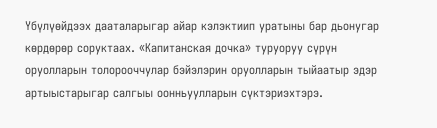Үбүлүөйдээх дааталарыгар айар кэлэктиип уратыны бар дьонугар көрдөрөр соруктаах. «Капитанская дочка» туруоруу сүрүн оруолларын толорооччулар бэйэлэрин оруолларын тыйаатыр эдэр артыыстарыгар салгыы оонньуулларын сүктэриэхтэрэ.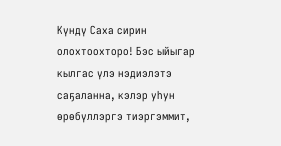Күндү Саха сирин олохтоохторо! Бэс ыйыгар кылгас үлэ нэдиэлэтэ саҕаланна, кэлэр уһун өрөбүллэргэ тиэргэммит,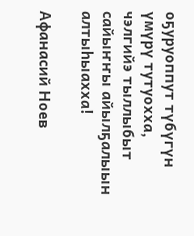оҕуруоппут түбүгүн үмүрү тутуохха, чэлгийэ тыллыбыт сайыҥҥы айылҕалыын алтыһыахха!

Афанасий Ноев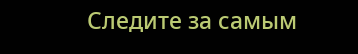Следите за самым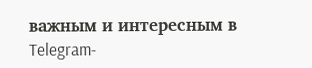важным и интересным в Telegram-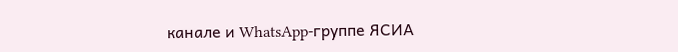канале и WhatsApp-группе ЯСИА